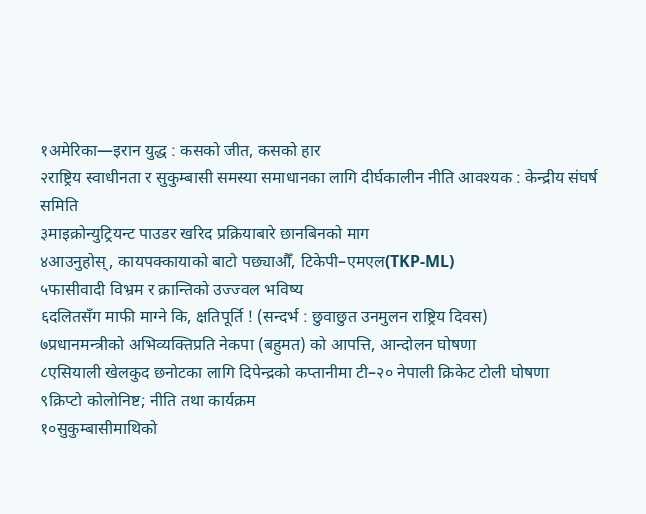१अमेरिका—इरान युद्ध : कसको जीत, कसको हार
२राष्ट्रिय स्वाधीनता र सुकुम्बासी समस्या समाधानका लागि दीर्घकालीन नीति आवश्यक : केन्द्रीय संघर्ष समिति
३माइक्रोन्युट्रियन्ट पाउडर खरिद प्रक्रियाबारे छानबिनको माग
४आउनुहोस्, कायपक्कायाको बाटो पछ्याऔँ, टिकेपी–एमएल(TKP-ML)
५फासीवादी विभ्रम र क्रान्तिको उज्ज्वल भविष्य
६दलितसँग माफी माग्ने कि, क्षतिपूर्ति ! (सन्दर्भ : छुवाछुत उनमुलन राष्ट्रिय दिवस)
७प्रधानमन्त्रीको अभिव्यक्तिप्रति नेकपा (बहुमत) को आपत्ति, आन्दोलन घोषणा
८एसियाली खेलकुद छनोटका लागि दिपेन्द्रको कप्तानीमा टी–२० नेपाली क्रिकेट टोली घोषणा
९क्रिप्टो कोलोनिष्ट; नीति तथा कार्यक्रम
१०सुकुम्बासीमाथिको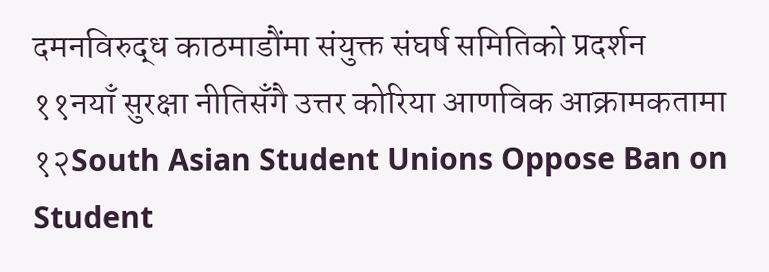दमनविरुद्ध काठमाडौंमा संयुक्त संघर्ष समितिको प्रदर्शन
११नयाँ सुरक्षा नीतिसँगै उत्तर कोरिया आणविक आक्रामकतामा
१२South Asian Student Unions Oppose Ban on Student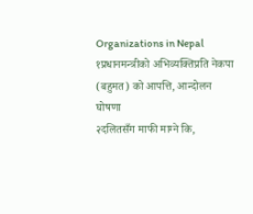Organizations in Nepal
१प्रधानमन्त्रीको अभिव्यक्तिप्रति नेकपा (बहुमत) को आपत्ति, आन्दोलन घोषणा
२दलितसँग माफी माग्ने कि,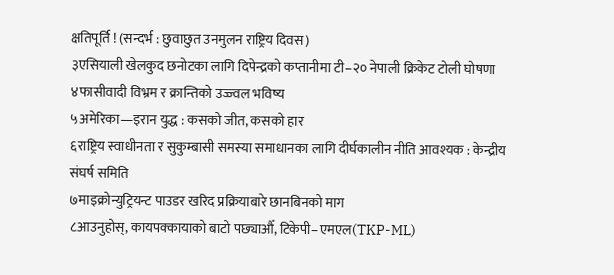क्षतिपूर्ति ! (सन्दर्भ : छुवाछुत उनमुलन राष्ट्रिय दिवस)
३एसियाली खेलकुद छनोटका लागि दिपेन्द्रको कप्तानीमा टी–२० नेपाली क्रिकेट टोली घोषणा
४फासीवादी विभ्रम र क्रान्तिको उज्ज्वल भविष्य
५अमेरिका—इरान युद्ध : कसको जीत, कसको हार
६राष्ट्रिय स्वाधीनता र सुकुम्बासी समस्या समाधानका लागि दीर्घकालीन नीति आवश्यक : केन्द्रीय संघर्ष समिति
७माइक्रोन्युट्रियन्ट पाउडर खरिद प्रक्रियाबारे छानबिनको माग
८आउनुहोस्, कायपक्कायाको बाटो पछ्याऔँ, टिकेपी–एमएल(TKP-ML)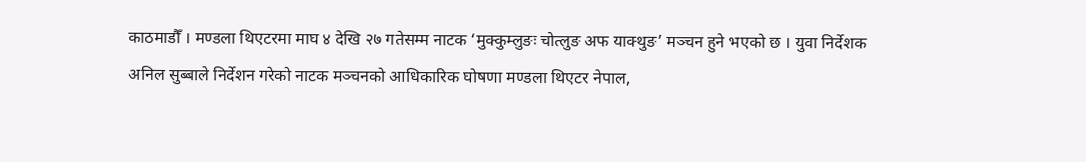काठमाडौँ । मण्डला थिएटरमा माघ ४ देखि २७ गतेसम्म नाटक ‘मुक्कुम्लुङः चोत्लुङ अफ याक्थुङ’ मञ्चन हुने भएको छ । युवा निर्देशक अनिल सुब्बाले निर्देशन गरेको नाटक मञ्चनको आधिकारिक घोषणा मण्डला थिएटर नेपाल,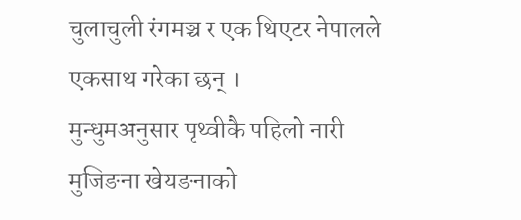चुलाचुली रंगमञ्च र एक थिएटर नेपालले एकसाथ गरेका छन् ।
मुन्धुमअनुसार पृथ्वीकै पहिलो नारी मुजिङना खेयङनाको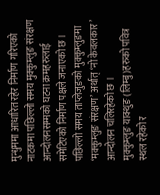मुन्धुममा आधारित रहेर निर्माण गरिएको नाटकमा पछिल्लो समय मुक्कुम्लुङ संरक्षण आन्दोलनसम्मको घटना क्रमहरुलाई समेटिएको निर्माण पक्षले जनाएको छ । पछिल्लो समय ताप्लेजुङको मुक्कुम्लुङमा ‘मक्कुम्लुङ संरक्षण’ अर्थात् ‘नो केवलकार’ आन्दोलन चलिरहेको छ ।
मुक्कुम्लुङ याक्थुङ (लिम्बु)हरुको पवित्र स्थल रहेको र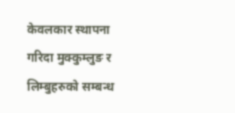केवलकार स्थापना गरिदा मुक्कुम्लुङ र लिम्बुहरुको सम्बन्ध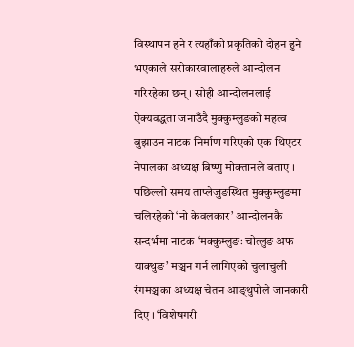विस्थापन हने र त्यहाँको प्रकृतिको दोहन हुने भएकाले सरोकारवालाहरुले आन्दोलन गरिरहेका छन् । सोही आन्दोलनलाई ऐक्यवद्धता जनाउँदै मुक्कुम्लुङको महत्व बुझाउन नाटक निर्माण गरिएको एक थिएटर नेपालका अध्यक्ष बिष्णु मोक्तानले बताए ।
पछिल्लो समय ताप्लेजुङस्थित मुक्कुम्लुङमा चलिरहेको ‘नो केवलकार’ आन्दोलनकै सन्दर्भमा नाटक ‘मक्कुम्लुङः चोत्लुङ अफ याक्थुङ’ मञ्चन गर्न लागिएको चुलाचुली रंगमञ्चका अध्यक्ष चेतन आङ्थुपोले जानकारी दिए । ‘विशेषगरी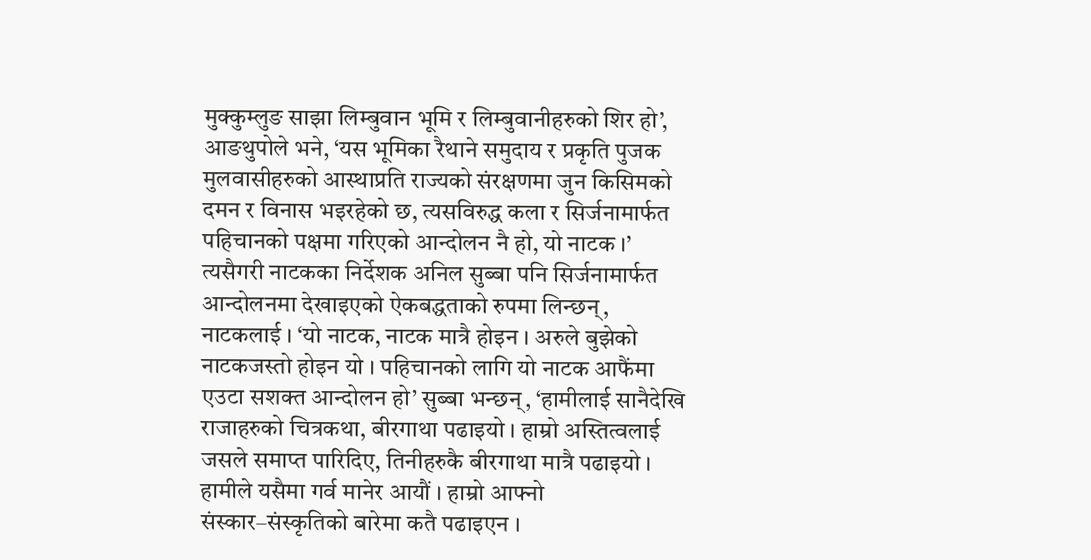मुक्कुम्लुङ साझा लिम्बुवान भूमि र लिम्बुवानीहरुको शिर हो’, आङथुपोले भने, ‘यस भूमिका रैथाने समुदाय र प्रकृति पुजक मुलवासीहरुको आस्थाप्रति राज्यको संरक्षणमा जुन किसिमको दमन र विनास भइरहेको छ, त्यसविरुद्ध कला र सिर्जनामार्फत पहिचानको पक्षमा गरिएको आन्दोलन नै हो, यो नाटक ।’
त्यसैगरी नाटकका निर्देशक अनिल सुब्बा पनि सिर्जनामार्फत आन्दोलनमा देखाइएको ऐकबद्धताको रुपमा लिन्छन्, नाटकलाई । ‘यो नाटक, नाटक मात्रै होइन । अरुले बुझेको नाटकजस्तो होइन यो । पहिचानको लागि यो नाटक आफैंमा एउटा सशक्त आन्दोलन हो’ सुब्बा भन्छन्, ‘हामीलाई सानैदेखि राजाहरुको चित्रकथा, बीरगाथा पढाइयो । हाम्रो अस्तित्वलाई जसले समाप्त पारिदिए, तिनीहरुकै बीरगाथा मात्रै पढाइयो । हामीले यसैमा गर्व मानेर आयौं । हाम्रो आफ्नो संस्कार–संस्कृतिको बारेमा कतै पढाइएन ।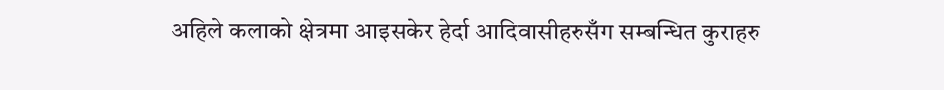अहिले कलाको क्षेत्रमा आइसकेर हेर्दा आदिवासीहरुसँग सम्बन्धित कुराहरु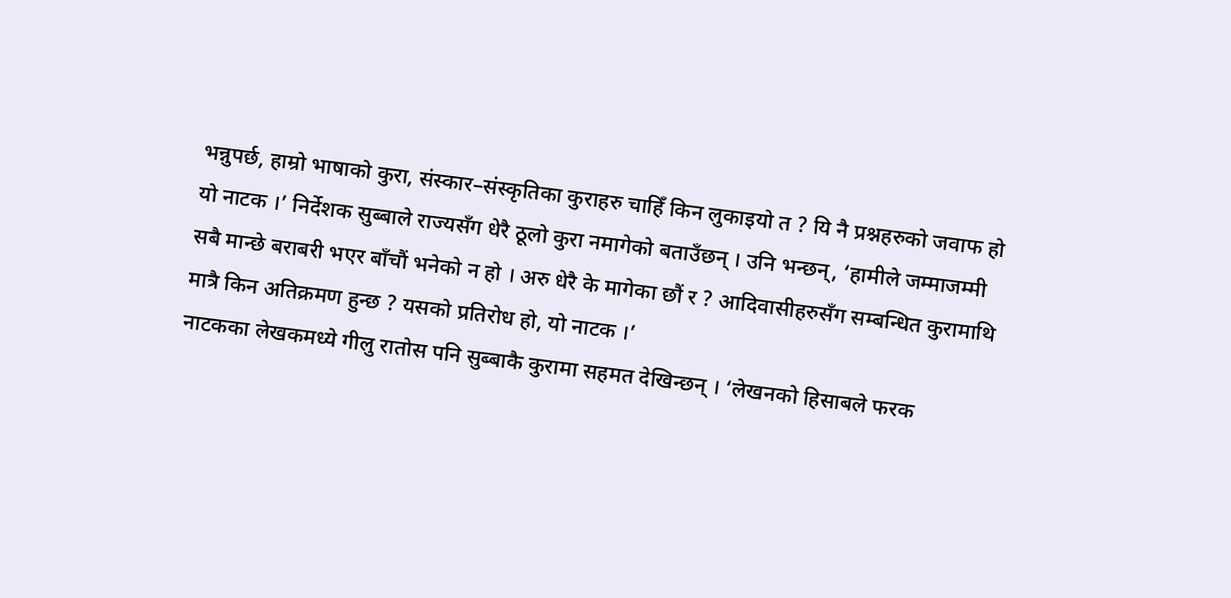भन्नुपर्छ, हाम्रो भाषाको कुरा, संस्कार–संस्कृतिका कुराहरु चाहिँ किन लुकाइयो त ? यि नै प्रश्नहरुको जवाफ हो यो नाटक ।’ निर्देशक सुब्बाले राज्यसँग धेरै ठूलो कुरा नमागेको बताउँछन् । उनि भन्छन्, ‘हामीले जम्माजम्मी सबै मान्छे बराबरी भएर बाँचौं भनेको न हो । अरु धेरै के मागेका छौं र ? आदिवासीहरुसँग सम्बन्धित कुरामाथि मात्रै किन अतिक्रमण हुन्छ ? यसको प्रतिरोध हो, यो नाटक ।’
नाटकका लेखकमध्ये गीलु रातोस पनि सुब्बाकै कुरामा सहमत देखिन्छन् । ‘लेखनको हिसाबले फरक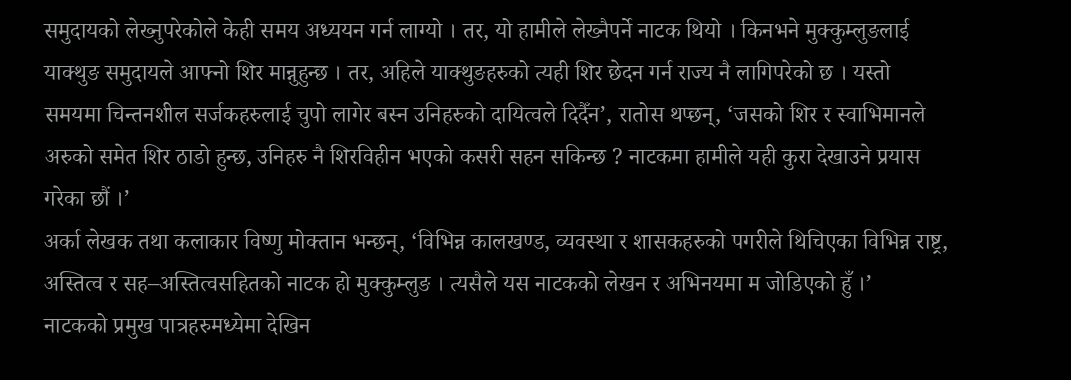समुदायको लेख्नुपरेकोले केही समय अध्ययन गर्न लाग्यो । तर, यो हामीले लेख्नैपर्ने नाटक थियो । किनभने मुक्कुम्लुङलाई याक्थुङ समुदायले आफ्नो शिर मान्नुहुन्छ । तर, अहिले याक्थुङहरुको त्यही शिर छेदन गर्न राज्य नै लागिपरेको छ । यस्तो समयमा चिन्तनशील सर्जकहरुलाई चुपो लागेर बस्न उनिहरुको दायित्वले दिदैँन’, रातोस थप्छन्, ‘जसको शिर र स्वाभिमानले अरुको समेत शिर ठाडो हुन्छ, उनिहरु नै शिरविहीन भएको कसरी सहन सकिन्छ ? नाटकमा हामीले यही कुरा देखाउने प्रयास गरेका छौं ।’
अर्का लेखक तथा कलाकार विष्णु मोक्तान भन्छन्, ‘विभिन्न कालखण्ड, व्यवस्था र शासकहरुको पगरीले थिचिएका विभिन्न राष्ट्र, अस्तित्व र सह–अस्तित्वसहितको नाटक हो मुक्कुम्लुङ । त्यसैले यस नाटकको लेखन र अभिनयमा म जोडिएको हुँ ।’
नाटकको प्रमुख पात्रहरुमध्येमा देखिन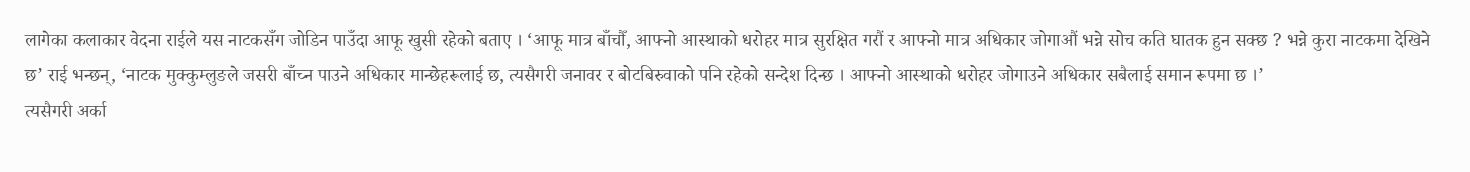लागेका कलाकार वेदना राईले यस नाटकसँग जोडिन पाउँदा आफू खुसी रहेको बताए । ‘आफू मात्र बाँचौँ, आफ्नो आस्थाको धरोहर मात्र सुरक्षित गरौं र आफ्नो मात्र अधिकार जोगाऔं भन्ने सोच कति घातक हुन सक्छ ? भन्ने कुरा नाटकमा देखिने छ’ राई भन्छन्, ‘नाटक मुक्कुम्लुङले जसरी बाँच्न पाउने अधिकार मान्छेहरूलाई छ, त्यसैगरी जनावर र बोटबिरुवाको पनि रहेको सन्देश दिन्छ । आफ्नो आस्थाको धरोहर जोगाउने अधिकार सबैलाई समान रूपमा छ ।’
त्यसैगरी अर्का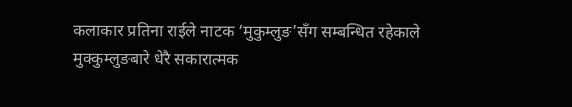कलाकार प्रतिना राईले नाटक ‘मुकुम्लुङ’सँग सम्बन्धित रहेकाले मुक्कुम्लुङबारे धेरै सकारात्मक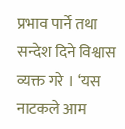प्रभाव पार्ने तथा सन्देश दिने विश्वास व्यक्त गरे । ‘यस नाटकले आम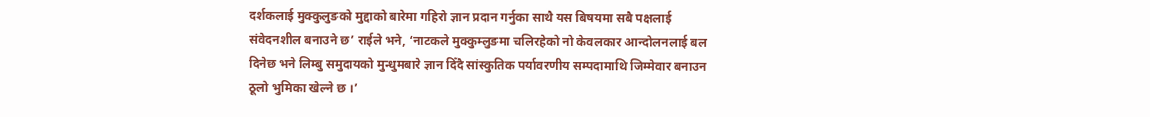दर्शकलाई मुक्कुलुङको मुद्दाको बारेमा गहिरो ज्ञान प्रदान गर्नुका साथै यस बिषयमा सबै पक्षलाई संवेदनशील बनाउने छ’ राईले भने, ‘नाटकले मुक्कुम्लुङमा चलिरहेको नो केवलकार आन्दोलनलाई बल दिनेछ भने लिम्बु समुदायको मुन्धुमबारे ज्ञान दिँदै सांस्कुतिक पर्यावरणीय सम्पदामाथि जिम्मेवार बनाउन ठूलो भुमिका खेल्ने छ ।’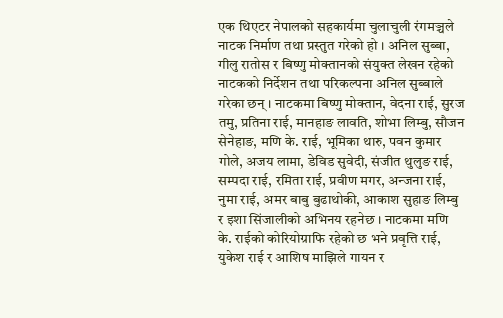एक थिएटर नेपालको सहकार्यमा चुलाचुली रंगमञ्चले नाटक निर्माण तथा प्रस्तुत गरेको हो । अनिल सुब्बा, गीलु रातोस र बिष्णु मोक्तानको संयुक्त लेखन रहेको नाटकको निर्देशन तथा परिकल्पना अनिल सुब्बाले गरेका छन् । नाटकमा बिष्णु मोक्तान, वेदना राई, सुरज तमु, प्रतिना राई, मानहाङ लावति, शोभा लिम्बु, सौजन सेनेहाङ, मणि के. राई, भूमिका थारु, पवन कुमार गोले, अजय लामा, डेविड सुवेदी, संजीत थुलुङ राई, सम्पदा राई, रमिता राई, प्रवीण मगर, अन्जना राई, नुमा राई, अमर बाबु बुढाथोकी, आकाश सुहाङ लिम्बु र इशा सिंजालीको अभिनय रहनेछ । नाटकमा मणि के. राईको कोरियोग्राफि रहेको छ भने प्रवृत्ति राई, युकेश राई र आशिष माझिले गायन र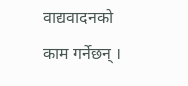वाद्यवादनको काम गर्नेछन् ।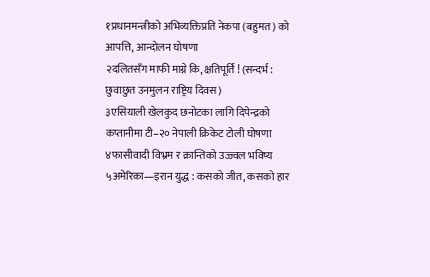१प्रधानमन्त्रीको अभिव्यक्तिप्रति नेकपा (बहुमत) को आपत्ति, आन्दोलन घोषणा
२दलितसँग माफी माग्ने कि, क्षतिपूर्ति ! (सन्दर्भ : छुवाछुत उनमुलन राष्ट्रिय दिवस)
३एसियाली खेलकुद छनोटका लागि दिपेन्द्रको कप्तानीमा टी–२० नेपाली क्रिकेट टोली घोषणा
४फासीवादी विभ्रम र क्रान्तिको उज्ज्वल भविष्य
५अमेरिका—इरान युद्ध : कसको जीत, कसको हार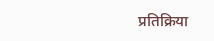प्रतिक्रिया